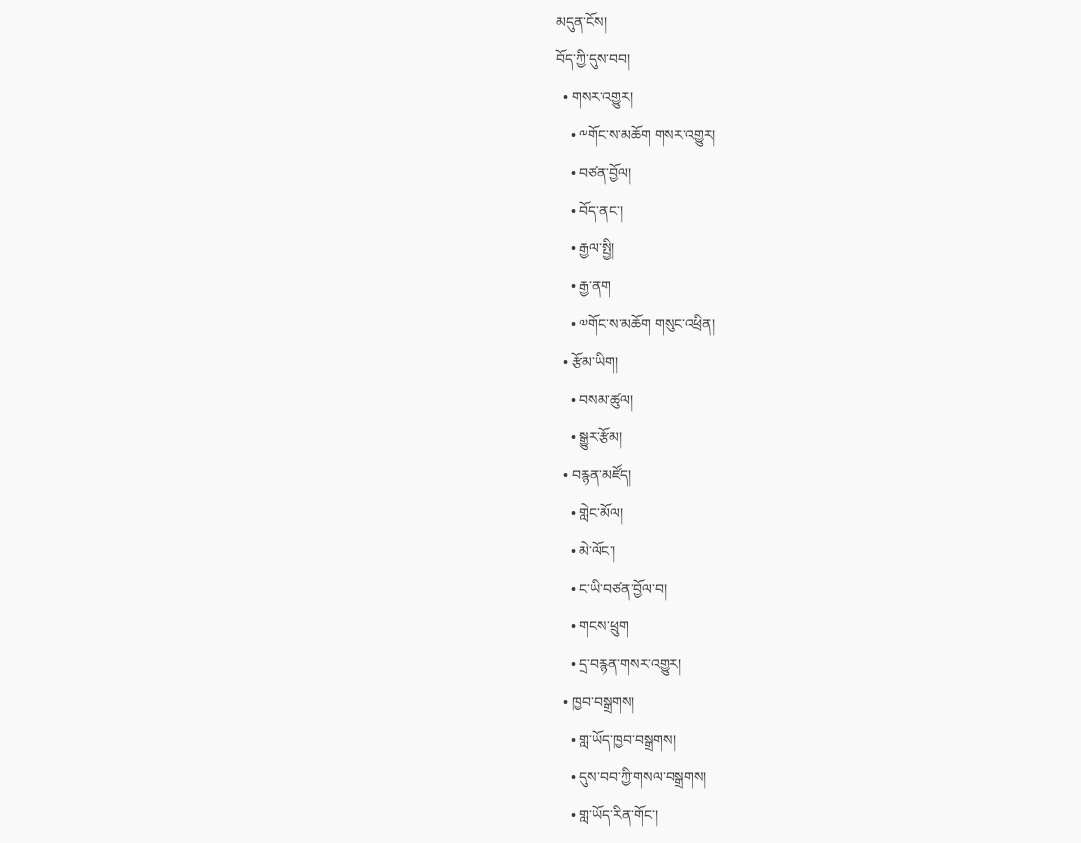མདུན་ངོས།
བོད་ཀྱི་དུས་བབ།
  • གསར་འགྱུར།
    • ༸གོང་ས་མཆོག གསར་འགྱུར།
    • བཙན་བྱོལ།
    • བོད་ནང་།
    • རྒྱལ་སྤྱི།
    • རྒྱ་ནག
    • ༧གོང་ས་མཆོག གསུང་འཕྲིན།
  • རྩོམ་ཡིག།
    • བསམ་ཚུལ།
    • སྒྱུར་རྩོམ།
  • བརྙན་མཛོད།
    • གླེང་མོལ།
    • མེ་ལོང་།
    • ང་ཡི་བཙན་བྱོལ་བ།
    • གངས་ཕྲུག
    • དྲ་བརྙན་གསར་འགྱུར།
  • ཁྱབ་བསྒྲགས།
    • གླ་ཡོད་ཁྱབ་བསྒྲགས།
    • དུས་བབ་ཀྱི་གསལ་བསྒྲགས།
    • གླ་ཡོད་རིན་གོང་།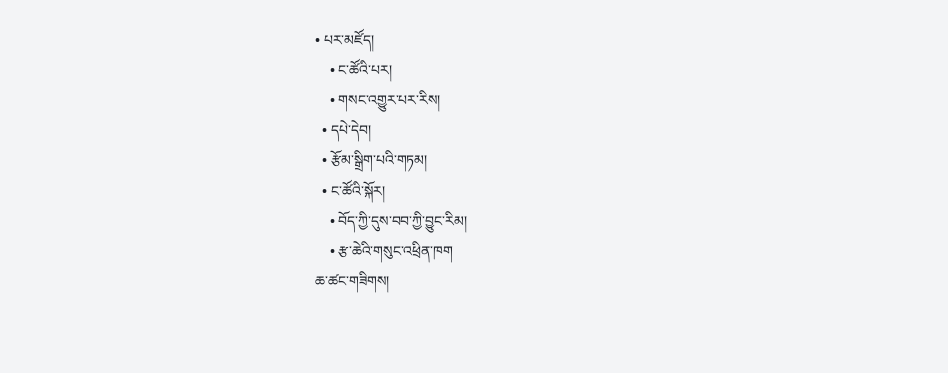• པར་མཛོད།
    • ང་ཚོའི་པར།
    • གསང་འགྱུར་པར་རིས།
  • དཔེ་དེབ།
  • རྩོམ་སྒྲིག་པའི་གཏམ།
  • ང་ཚོའི་སྐོར།
    • བོད་ཀྱི་དུས་བབ་ཀྱི་བྱུང་རིམ།
    • རྩ་ཆེའི་གསུང་འཕྲིན་ཁག
ཆ་ཚང་གཟིགས།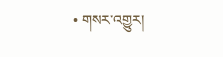• གསར་འགྱུར།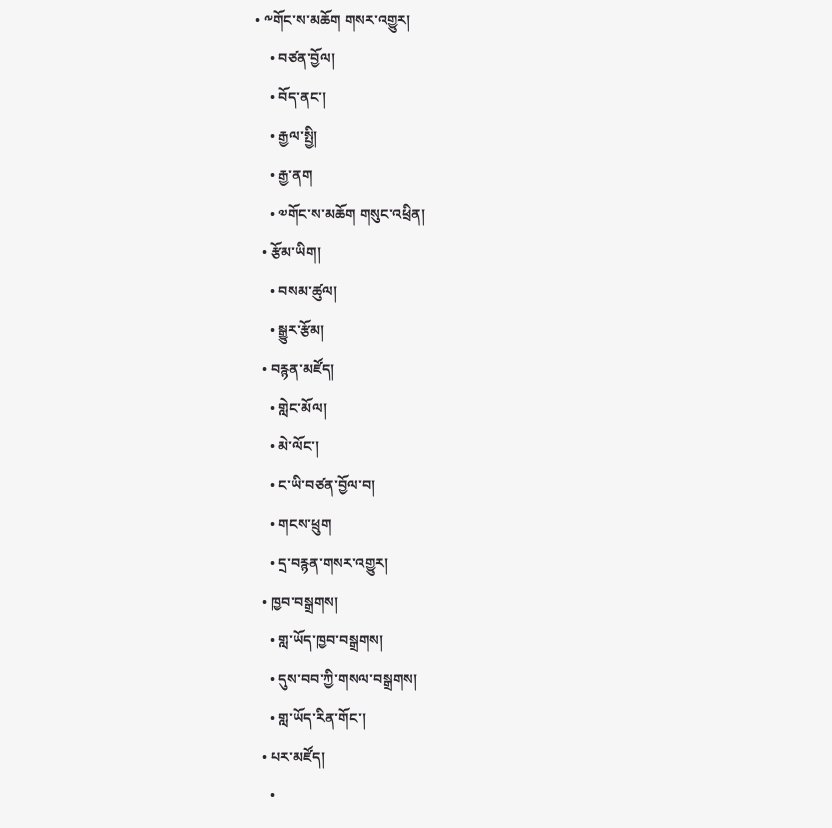• ༸གོང་ས་མཆོག གསར་འགྱུར།
    • བཙན་བྱོལ།
    • བོད་ནང་།
    • རྒྱལ་སྤྱི།
    • རྒྱ་ནག
    • ༧གོང་ས་མཆོག གསུང་འཕྲིན།
  • རྩོམ་ཡིག།
    • བསམ་ཚུལ།
    • སྒྱུར་རྩོམ།
  • བརྙན་མཛོད།
    • གླེང་མོལ།
    • མེ་ལོང་།
    • ང་ཡི་བཙན་བྱོལ་བ།
    • གངས་ཕྲུག
    • དྲ་བརྙན་གསར་འགྱུར།
  • ཁྱབ་བསྒྲགས།
    • གླ་ཡོད་ཁྱབ་བསྒྲགས།
    • དུས་བབ་ཀྱི་གསལ་བསྒྲགས།
    • གླ་ཡོད་རིན་གོང་།
  • པར་མཛོད།
    •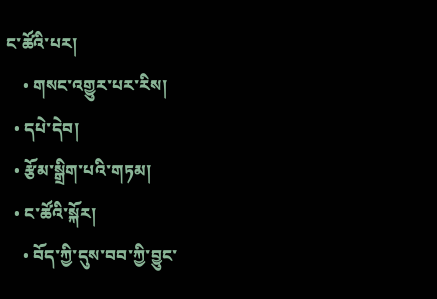ང་ཚོའི་པར།
    • གསང་འགྱུར་པར་རིས།
  • དཔེ་དེབ།
  • རྩོམ་སྒྲིག་པའི་གཏམ།
  • ང་ཚོའི་སྐོར།
    • བོད་ཀྱི་དུས་བབ་ཀྱི་བྱུང་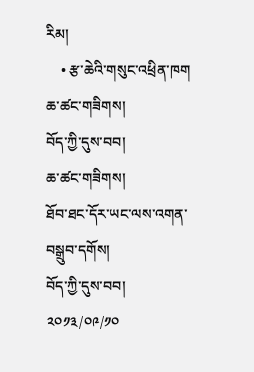རིམ།
    • རྩ་ཆེའི་གསུང་འཕྲིན་ཁག
ཆ་ཚང་གཟིགས།
བོད་ཀྱི་དུས་བབ།
ཆ་ཚང་གཟིགས།
ཐོབ་ཐང་དོར་ཡང་ལས་འགན་བསྒྲུབ་དགོས།
བོད་ཀྱི་དུས་བབ།
༢༠༡༣/༠༩/༡༠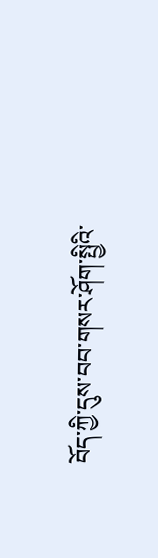བོད་ཀྱི་དུས་བབ་གསར་ཤོག་སྤྱིའི་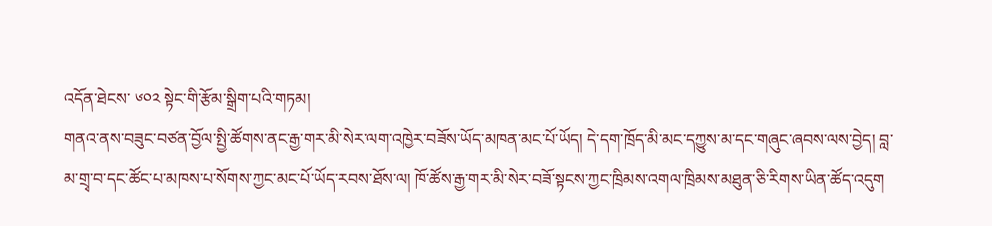འདོན་ཐེངས་ ༦༠༢ སྟེང་གི་རྩོམ་སྒྲིག་པའི་གཏམ།
གནའ་ནས་བཟུང་བཙན་བྱོལ་སྤྱི་ཚོགས་ནང་རྒྱ་གར་མི་སེར་ལག་འཁྱེར་བཟོས་ཡོད་མཁན་མང་པོ་ཡོད། དེ་དག་ཁྲོད་མི་མང་དཀྱུས་མ་དང་གཞུང་ཞབས་ལས་བྱེད། བླ་མ་གྲྭ་བ་དང་ཚོང་པ་མཁས་པ་སོགས་ཀྱང་མང་པོ་ཡོད་རབས་ཐོས་ལ། ཁོ་ཚོས་རྒྱ་གར་མི་སེར་བཟོ་སྟངས་ཀྱང་ཁྲིམས་འགལ་ཁྲིམས་མཐུན་ཅི་རིགས་ཡིན་ཚོད་འདུག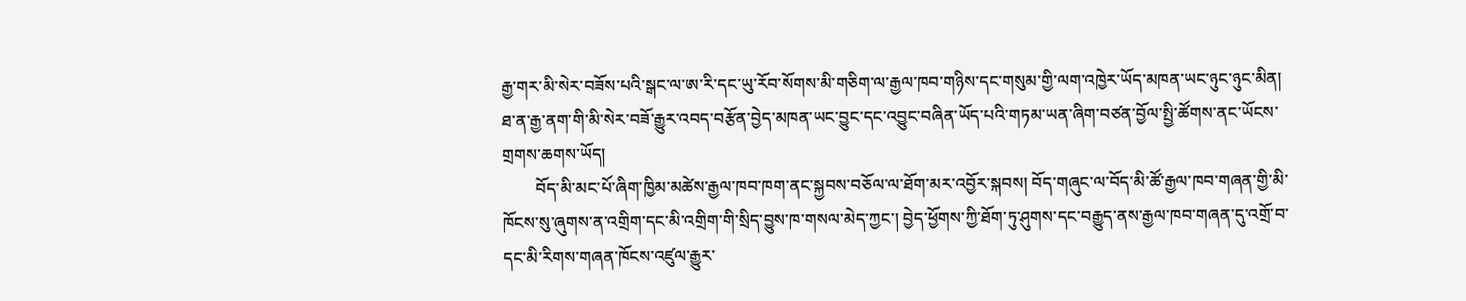རྒྱ་གར་མི་སེར་བཟོས་པའི་སྒང་ལ་ཨ་རི་དང་ཡུ་རོབ་སོགས་མི་གཅིག་ལ་རྒྱལ་ཁབ་གཉིས་དང་གསུམ་གྱི་ལག་འཁྱེར་ཡོད་མཁན་ཡང་ཉུང་ཉུང་མིན། ཐ་ན་རྒྱ་ནག་གི་མི་སེར་བཟོ་རྒྱུར་འབད་བརྩོན་བྱེད་མཁན་ཡང་བྱུང་དང་འབྱུང་བཞིན་ཡོད་པའི་གཏམ་ཡན་ཞིག་བཙན་བྱོལ་སྤྱི་ཚོགས་ནང་ཡོངས་གྲགས་ཆགས་ཡོད།
        བོད་མི་མང་པོ་ཞིག་ཁྱིམ་མཚེས་རྒྱལ་ཁབ་ཁག་ནང་སྐྱབས་བཅོལ་ལ་ཐོག་མར་འབྱོར་སྐབས། བོད་གཞུང་ལ་བོད་མི་ཚོ་རྒྱལ་ཁབ་གཞན་གྱི་མི་ཁོངས་སུ་ཞུགས་ན་འགྲིག་དང་མི་འགྲིག་གི་སྲིད་བྱུས་ཁ་གསལ་མེད་ཀྱང་། བྱེད་ཕྱོགས་ཀྱི་ཐོག་ཏུ་ཤུགས་དང་བརྒྱུད་ནས་རྒྱལ་ཁབ་གཞན་དུ་འགྲོ་བ་དང་མི་རིགས་གཞན་ཁོངས་འཛུལ་རྒྱུར་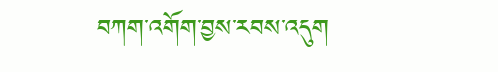བཀག་འགོག་བྱས་རབས་འདུག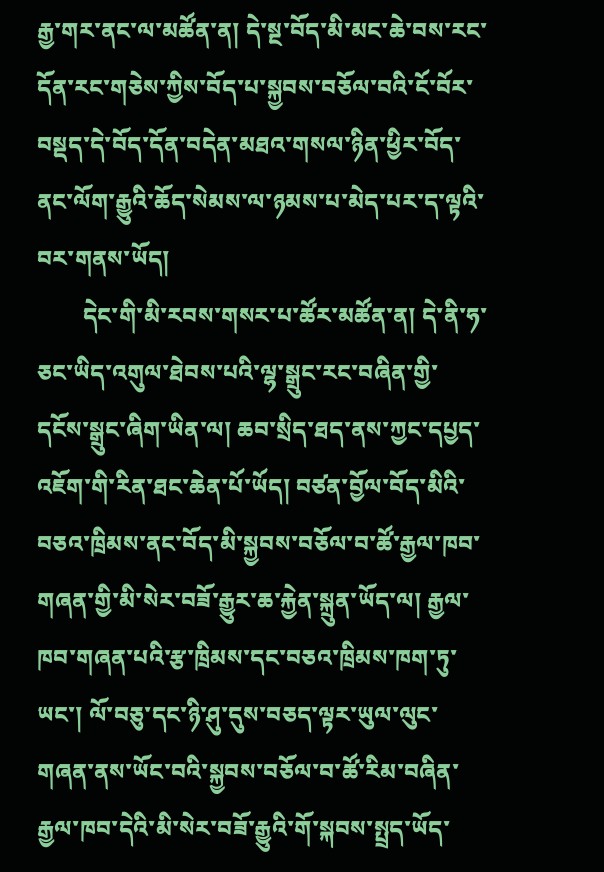རྒྱ་གར་ནང་ལ་མཚོན་ན། དེ་སྔ་བོད་མི་མང་ཆེ་བས་རང་དོན་རང་གཅེས་ཀྱིས་བོད་པ་སྐྱབས་བཅོལ་བའི་ངོ་བོར་བསྡད་དེ་བོད་དོན་བདེན་མཐའ་གསལ་ཉིན་ཕྱིར་བོད་ནང་ལོག་རྒྱུའི་ཆོད་སེམས་ལ་ཉམས་པ་མེད་པར་ད་ལྟའི་བར་གནས་ཡོད།
        དེང་གི་མི་རབས་གསར་པ་ཚོར་མཚོན་ན། དེ་ནི་ཧ་ཅང་ཡིད་འགུལ་ཐེབས་པའི་ལྷ་སྒྲུང་རང་བཞིན་གྱི་དངོས་སྒྲུང་ཞིག་ཡིན་ལ། ཆབ་སྲིད་ཐད་ནས་ཀྱང་དཔྱད་འཇོག་གི་རིན་ཐང་ཆེན་པོ་ཡོད། བཙན་བྱོལ་བོད་མིའི་བཅའ་ཁྲིམས་ནང་བོད་མི་སྐྱབས་བཅོལ་བ་ཚོ་རྒྱལ་ཁབ་གཞན་གྱི་མི་སེར་བཟོ་རྒྱུར་ཆ་རྐྱེན་སྐྲུན་ཡོད་ལ། རྒྱལ་ཁབ་གཞན་པའི་རྩ་ཁྲིམས་དང་བཅའ་ཁྲིམས་ཁག་ཏུ་ཡང་། ལོ་བཅུ་དང་ཉི་ཤུ་དུས་བཅད་ལྟར་ཡུལ་ལུང་གཞན་ནས་ཡོང་བའི་སྐྱབས་བཅོལ་བ་ཚོ་རིམ་བཞིན་རྒྱལ་ཁབ་དེའི་མི་སེར་བཟོ་རྒྱུའི་གོ་སྐབས་སྤྲད་ཡོད་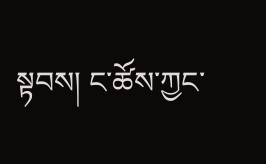སྟབས། ང་ཚོས་ཀྱང་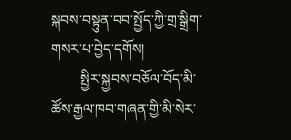སྐབས་བསྟུན་བབ་སྤྱོད་ཀྱི་གྲ་སྒྲིག་གསར་པ་བྱེད་དགོས།
        སྤྱིར་སྐྱབས་བཅོལ་བོད་མི་ཚོས་རྒྱལ་ཁབ་གཞན་གྱི་མི་སེར་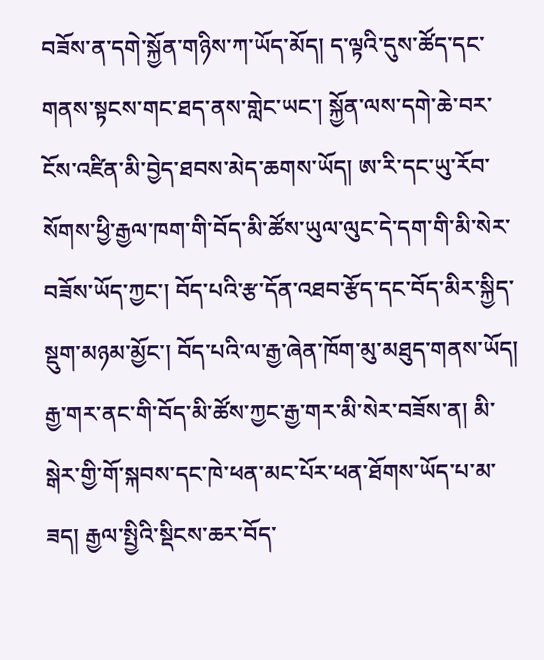བཟོས་ན་དགེ་སྐྱོན་གཉིས་ཀ་ཡོད་མོད། ད་ལྟའི་དུས་ཚོད་དང་གནས་སྟངས་གང་ཐད་ནས་གླེང་ཡང་། སྐྱོན་ལས་དགེ་ཆེ་བར་ངོས་འཛིན་མི་བྱེད་ཐབས་མེད་ཆགས་ཡོད། ཨ་རི་དང་ཡུ་རོབ་སོགས་ཕྱི་རྒྱལ་ཁག་གི་བོད་མི་ཚོས་ཡུལ་ལུང་དེ་དག་གི་མི་སེར་བཟོས་ཡོད་ཀྱང་། བོད་པའི་རྩ་དོན་འཐབ་རྩོད་དང་བོད་མིར་སྐྱིད་སྡུག་མཉམ་མྱོང་། བོད་པའི་ལ་རྒྱ་ཞེན་ཁོག་མུ་མཐུད་གནས་ཡོད། རྒྱ་གར་ནང་གི་བོད་མི་ཚོས་ཀྱང་རྒྱ་གར་མི་སེར་བཟོས་ན། མི་སྒེར་གྱི་གོ་སྐབས་དང་ཁེ་ཕན་མང་པོར་ཕན་ཐོགས་ཡོད་པ་མ་ཟད། རྒྱལ་སྤྱིའི་སྡིངས་ཆར་བོད་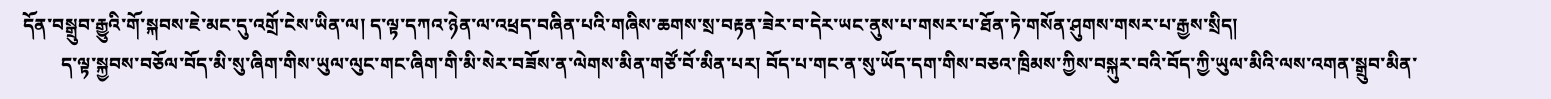དོན་བསྒྲུབ་རྒྱུའི་གོ་སྐབས་ཇེ་མང་དུ་འགྲོ་ངེས་ཡིན་ལ། ད་ལྟ་དཀའ་ཉེན་ལ་འཕྲད་བཞིན་པའི་གཞིས་ཆགས་སྲ་བརྟན་ཟེར་བ་དེར་ཡང་ནུས་པ་གསར་པ་ཐོན་ཏེ་གསོན་ཤུགས་གསར་པ་རྒྱས་སྲིད།
        ད་ལྟ་སྐྱབས་བཅོལ་བོད་མི་སུ་ཞིག་གིས་ཡུལ་ལུང་གང་ཞིག་གི་མི་སེར་བཟོས་ན་ལེགས་མིན་གཙོ་བོ་མིན་པར། བོད་པ་གང་ན་སུ་ཡོད་དག་གིས་བཅའ་ཁྲིམས་ཀྱིས་བསྐུར་བའི་བོད་ཀྱི་ཡུལ་མིའི་ལས་འགན་སྒྲུབ་མིན་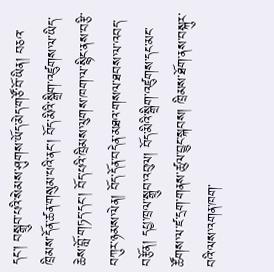དང་། བསྒྲུབ་པའི་སེམས་ཤུགས་ཡོད་མེད་གཙོ་བོ་ཡིན། བཅའ་ཁྲིམས་དོན་ཚན་གསུམ་པའི་ནང་། བོད་མིའི་སྒྲིག་འཛུགས་ལ་ཡིད་ཆེས་བློ་གཏད་དང་། བོད་པའི་ཁྲིམས་ལུགས་ཁག་ལ་སྙིང་ནས་བརྩི་བཀུར་ཉམས་ལེན། བོད་དོན་བདེན་མཐའ་གསལ་ཐབས་ལ་འབད་བརྩོན། དཔྱ་ཁྲལ་སྒྲུབ་འབུལ། བོད་མིའི་སྒྲིག་འཛུགས་དང་མང་ཚོགས་ལ་ཛ་དྲག་གནས་ཚུལ་བྱུང་སྐབས། ཁྲིམས་ཐོག་ནས་བསྐུར་བའི་ལས་འགན་ཁག་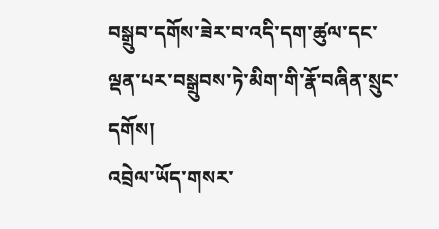བསྒྲུབ་དགོས་ཟེར་བ་འདི་དག་ཚུལ་དང་ལྡན་པར་བསྒྲུབས་ཏེ་མིག་གི་རྣོ་བཞིན་སྲུང་དགོས།
འབྲེལ་ཡོད་གསར་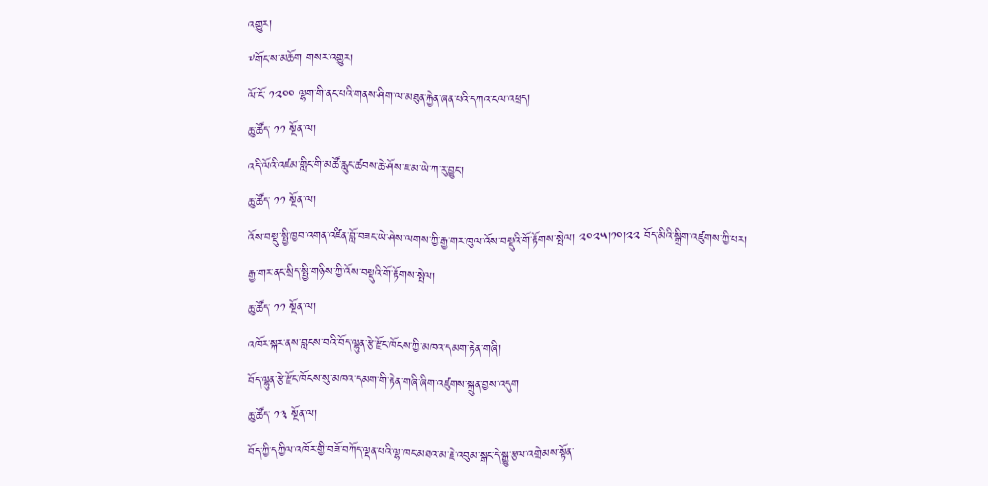འགྱུར།
༸གོང་ས་མཆོག གསར་འགྱུར།
ལོ་ངོ་ ༡༢༠༠ ལྷག་གི་ནང་པའི་གནས་ཤིག་ལ་མཐུན་རྐྱེན་ཞན་པའི་དཀའ་ངལ་འཕྲད།
ཆུ་ཚོད་ ༡༡ སྔོན་ལ།
འདི་ལོའི་འཛམ་གླིང་གི་མཚོ་རླུང་ཚབས་ཆེ་ཤོས་ཇ་མ་ཡེ་ཀ་རུ་བྱུང་།
ཆུ་ཚོད་ ༡༡ སྔོན་ལ།
འོས་བསྡུ་སྤྱི་ཁྱབ་འགན་འཛིན་བློ་བཟང་ཡེ་ཤེས་ལགས་ཀྱི་རྒྱ་གར་ཁུལ་འོས་བསྡུའི་གོ་རྟོགས་སྤེལ། ༢༠༢༥།༡༠།༢༢ བོད་མིའི་སྒྲིག་འཛུགས་ཀྱི་པར།
རྒྱ་གར་ནང་སྲིད་སྤྱི་གཉིས་ཀྱི་འོས་བསྡུའི་གོ་རྟོགས་སྤེལ།
ཆུ་ཚོད་ ༡༡ སྔོན་ལ།
འཁོར་སྐར་ནས་བླངས་བའི་བོད་ལྷུན་རྩེ་རྫོང་ཁོངས་ཀྱི་མཁའ་དམག་རྟེན་གཞི།
བོད་ལྷུན་རྩེ་རྫོང་ཁོངས་སུ་མཁའ་དམག་གི་རྟེན་གཞི་ཞིག་འཛུགས་སྐྲུན་བྱས་འདུག
ཆུ་ཚོད་ ༡༣ སྔོན་ལ།
བོད་ཀྱི་དཀྱིལ་འཁོར་གྱི་བཟོ་བཀོད་ལྡན་པའི་ལྷ་ཁང་མཐའ་མ་རྗེ་འབུམ་སྒང་དེ་སྒྱུ་རྩལ་འགྲེམས་སྟོན་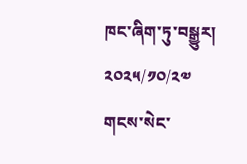ཁང་ཞིག་ཏུ་བསྒྱུར།
༢༠༢༥/༡༠/༢༧
གངས་སེང་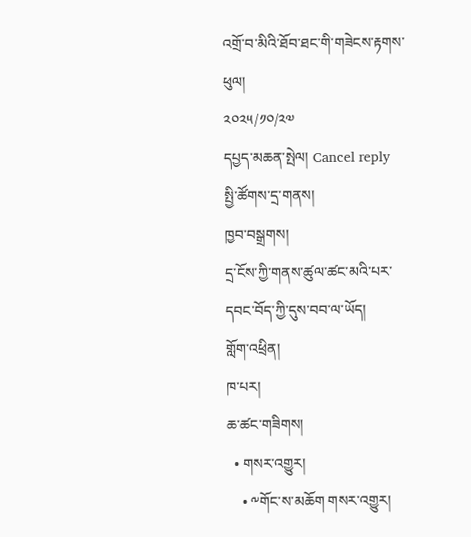འགྲོ་བ་མིའི་ཐོབ་ཐང་གི་གཟེངས་རྟགས་ཕུལ།
༢༠༢༥/༡༠/༢༧
དཔྱད་མཆན་སྤེལ། Cancel reply
སྤྱི་ཚོགས་དྲ་གནས།
ཁྱབ་བསྒྲགས།
དྲ་ངོས་ཀྱི་གནས་ཚུལ་ཚང་མའི་པར་དབང་བོད་ཀྱི་དུས་བབ་ལ་ཡོད།
གློག་འཕྲིན།
ཁ་པར།
ཆ་ཚང་གཟིགས།
  • གསར་འགྱུར།
    • ༸གོང་ས་མཆོག གསར་འགྱུར།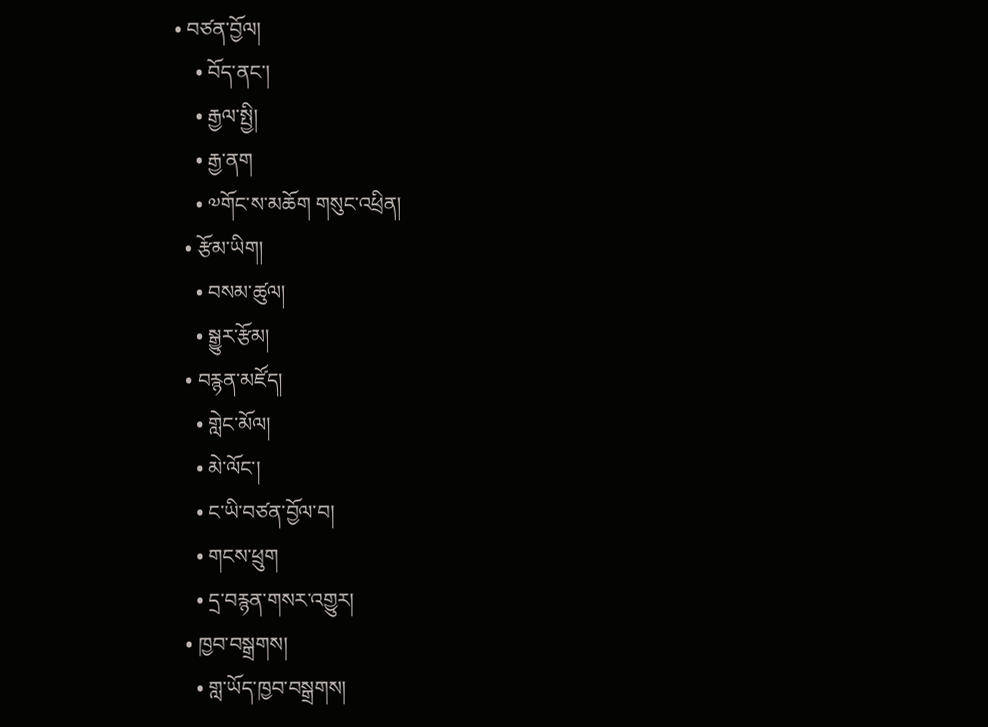• བཙན་བྱོལ།
    • བོད་ནང་།
    • རྒྱལ་སྤྱི།
    • རྒྱ་ནག
    • ༧གོང་ས་མཆོག གསུང་འཕྲིན།
  • རྩོམ་ཡིག།
    • བསམ་ཚུལ།
    • སྒྱུར་རྩོམ།
  • བརྙན་མཛོད།
    • གླེང་མོལ།
    • མེ་ལོང་།
    • ང་ཡི་བཙན་བྱོལ་བ།
    • གངས་ཕྲུག
    • དྲ་བརྙན་གསར་འགྱུར།
  • ཁྱབ་བསྒྲགས།
    • གླ་ཡོད་ཁྱབ་བསྒྲགས།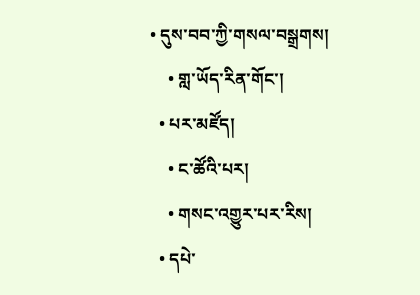• དུས་བབ་ཀྱི་གསལ་བསྒྲགས།
    • གླ་ཡོད་རིན་གོང་།
  • པར་མཛོད།
    • ང་ཚོའི་པར།
    • གསང་འགྱུར་པར་རིས།
  • དཔེ་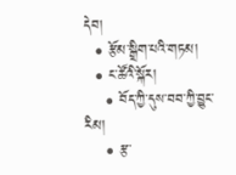དེབ།
  • རྩོམ་སྒྲིག་པའི་གཏམ།
  • ང་ཚོའི་སྐོར།
    • བོད་ཀྱི་དུས་བབ་ཀྱི་བྱུང་རིམ།
    • རྩ་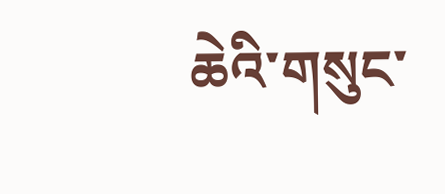ཆེའི་གསུང་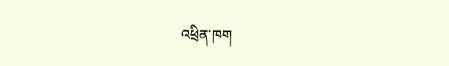འཕྲིན་ཁག